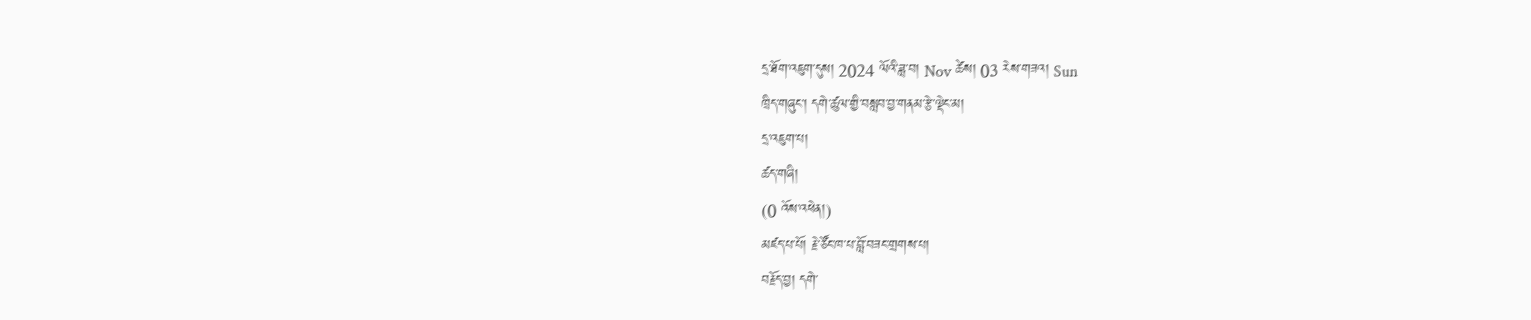དྲ་ཐོག་འཇུག་དུས། 2024 ལོའི་ཟླ་བ། Nov ཚེས། 03 རེས་གཟའ། Sun
ཁྲིད་གཞུང་། དགེ་ཚུལ་གྱི་བསླབ་བྱ་གནམ་རྩེ་ལྡེང་མ།
དྲ་འཇུག་པ།
ཚད་གཞི།
(0 འོས་འཕེན།)
མཛད་པ་པོ། རྗེ་ཙོང་ཁ་པ་བློ་བཟང་གྲགས་པ།
བརྗོད་བྱ། དགེ་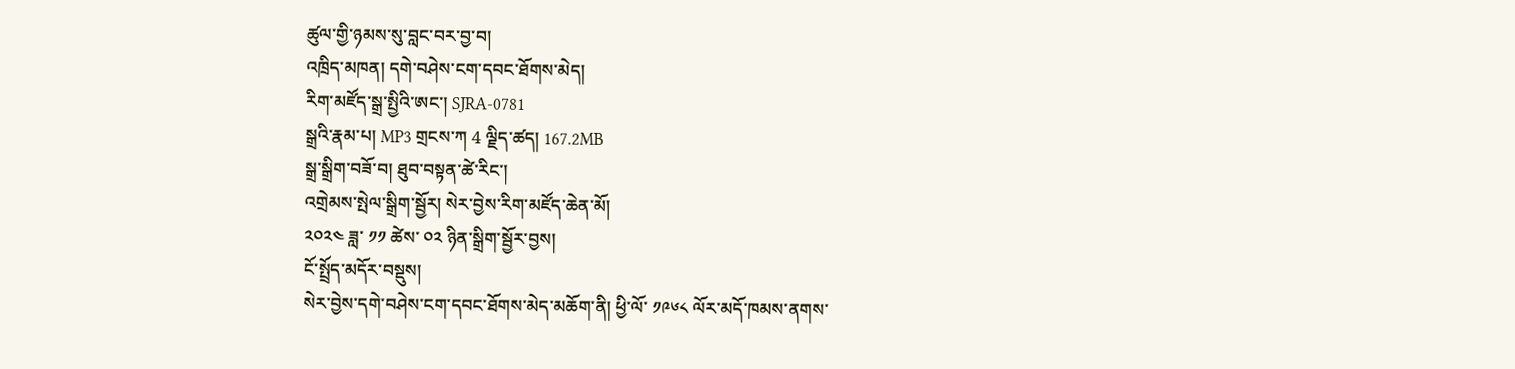ཚུལ་གྱི་ཉམས་སུ་བླང་བར་བྱ་བ།
འཁྲིད་མཁན། དགེ་བཤེས་ངག་དབང་ཐོགས་མེད།
རིག་མཛོད་སྒྲ་སྤྱིའི་ཨང་། SJRA-0781
སྒྲའི་རྣམ་པ། MP3 གྲངས་ཀ 4 ལྗིད་ཚད། 167.2MB
སྒྲ་སྒྲིག་བཟོ་བ། ཐུབ་བསྟན་ཚེ་རིང་།
འགྲེམས་སྤེལ་སྒྲིག་སྦྱོར། སེར་བྱེས་རིག་མཛོད་ཆེན་མོ།
༢༠༢༤ ཟླ་ ༡༡ ཚེས་ ༠༢ ཉིན་སྒྲིག་སྦྱོར་བྱས།
ངོ་སྤྲོད་མདོར་བསྡུས།
སེར་བྱེས་དགེ་བཤེས་ངག་དབང་ཐོགས་མེད་མཆོག་ནི། ཕྱི་ལོ་ ༡༩༦༨ ལོར་མདོ་ཁམས་ནགས་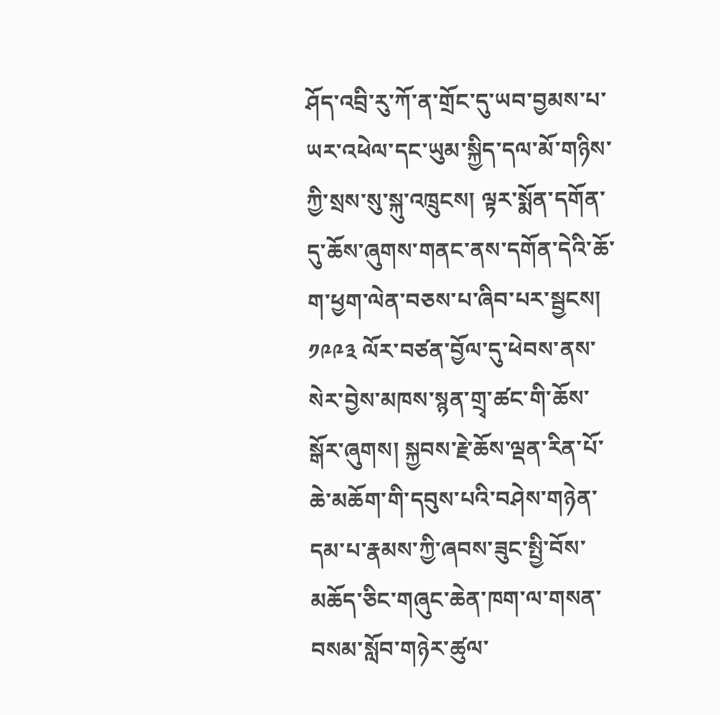ཤོད་འབྲི་རུ་ཀོ་ན་གྲོང་དུ་ཡབ་བྱམས་པ་ཡར་འཕེལ་དང་ཡུམ་སྐྱིད་དལ་མོ་གཉིས་ཀྱི་སྲས་སུ་སྐུ་འཁྲུངས། ལྟར་སྨོན་དགོན་དུ་ཆོས་ཞུགས་གནང་ནས་དགོན་དེའི་ཆོ་ག་ཕྱག་ལེན་བཅས་པ་ཞིབ་པར་སྦྱངས། ༡༩༩༣ ལོར་བཙན་བྱོལ་དུ་ཕེབས་ནས་སེར་བྱེས་མཁས་སྙན་གྲྭ་ཚང་གི་ཆོས་སྒོར་ཞུགས། སྐྱབས་རྗེ་ཆོས་ལྡན་རིན་པོ་ཆེ་མཆོག་གི་དབུས་པའི་བཤེས་གཉེན་དམ་པ་རྣམས་ཀྱི་ཞབས་ཟུང་སྤྱི་བོས་མཆོད་ཅིང་གཞུང་ཆེན་ཁག་ལ་གསན་བསམ་སློབ་གཉེར་ཚུལ་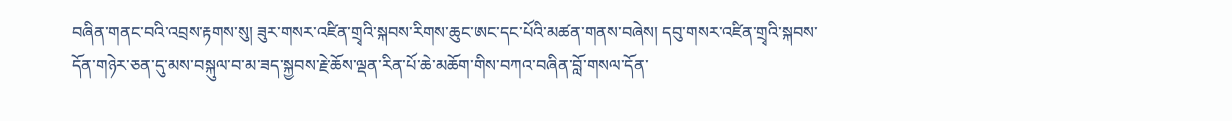བཞིན་གནང་བའི་འབྲས་རྟགས་སུ། ཟུར་གསར་འཛིན་གྲྭའི་སྐབས་རིགས་ཆུང་ཨང་དང་པོའི་མཚན་གནས་བཞེས། དབུ་གསར་འཛིན་གྲྭའི་སྐབས་དོན་གཉེར་ཅན་དུ་མས་བསྐུལ་བ་མ་ཟད་སྐྱབས་རྗེ་ཆོས་ལྡན་རིན་པོ་ཆེ་མཆོག་གིས་བཀའ་བཞིན་བློ་གསལ་དོན་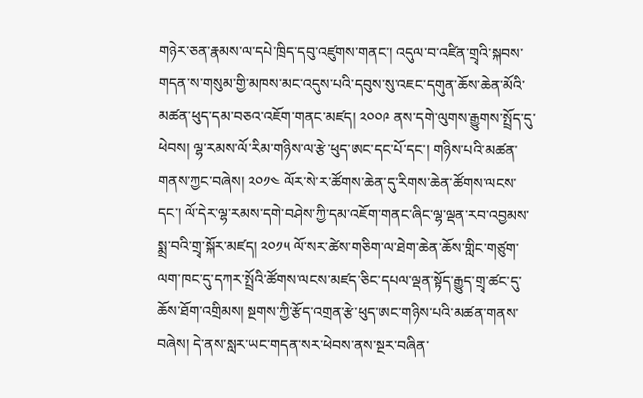གཉེར་ཅན་རྣམས་ལ་དཔེ་ཁྲིད་དབུ་འཛུགས་གནང་། འདུལ་བ་འཛིན་གྲྭའི་སྐབས་གདན་ས་གསུམ་གྱི་མཁས་མང་འདུས་པའི་དབུས་སུ་འཇང་དགུན་ཆོས་ཆེན་མོའི་མཚན་ཕུད་དམ་བཅའ་འཇོག་གནང་མཛད། ༢༠༠༩ ནས་དགེ་ལུགས་རྒྱུགས་སྤྲོད་དུ་ཕེབས། ལྷ་རམས་ལོ་རིམ་གཉིས་ལ་རྩེ་ཕུད་ཨང་དང་པོ་དང་། གཉིས་པའི་མཚན་གནས་ཀྱང་བཞེས། ༢༠༡༤ ལོར་སེ་ར་ཚོགས་ཆེན་དུ་རིགས་ཆེན་ཚོགས་ལངས་དང་། ལོ་དེར་ལྷ་རམས་དགེ་བཤེས་ཀྱི་དམ་འཇོག་གནང་ཞིང་ལྷ་ལྡན་རབ་འབྱམས་སྨྲ་བའི་གྲྭ་སྐོར་མཛད། ༢༠༡༥ ལོ་སར་ཚེས་གཅིག་ལ་ཐེག་ཆེན་ཆོས་གླིང་གཙུག་ལག་ཁང་དུ་དཀར་སྤྲོའི་ཚོགས་ལངས་མཛད་ཅིང་དཔལ་ལྡན་སྟོད་རྒྱུད་གྲྭ་ཚང་དུ་ཆོས་ཐོག་འགྲིམས། སྔགས་ཀྱི་རྩོད་འགྲན་རྩེ་ཕུད་ཨང་གཉིས་པའི་མཚན་གནས་བཞེས། དེ་ནས་སླར་ཡང་གདན་སར་ཕེབས་ནས་སྔར་བཞིན་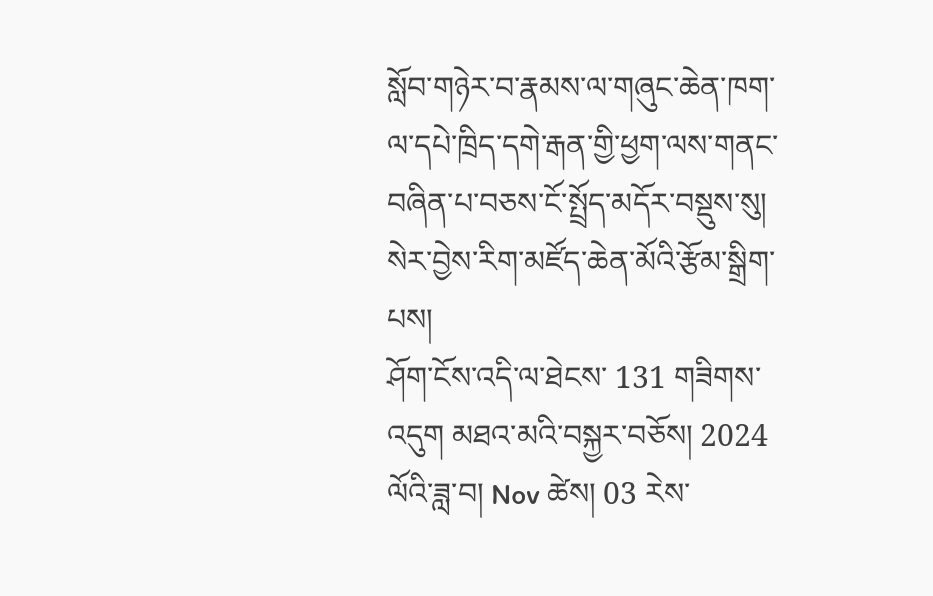སློབ་གཉེར་བ་རྣམས་ལ་གཞུང་ཆེན་ཁག་ལ་དཔེ་ཁྲིད་དགེ་རྒན་གྱི་ཕྱག་ལས་གནང་བཞིན་པ་བཅས་ངོ་སྤྲོད་མདོར་བསྡུས་སུ།
སེར་བྱེས་རིག་མཛོད་ཆེན་མོའི་རྩོམ་སྒྲིག་པས།
ཤོག་ངོས་འདི་ལ་ཐེངས་ 131 གཟིགས་འདུག མཐའ་མའི་བསྐྱར་བཅོས། 2024 ལོའི་ཟླ་བ། Nov ཚེས། 03 རེས་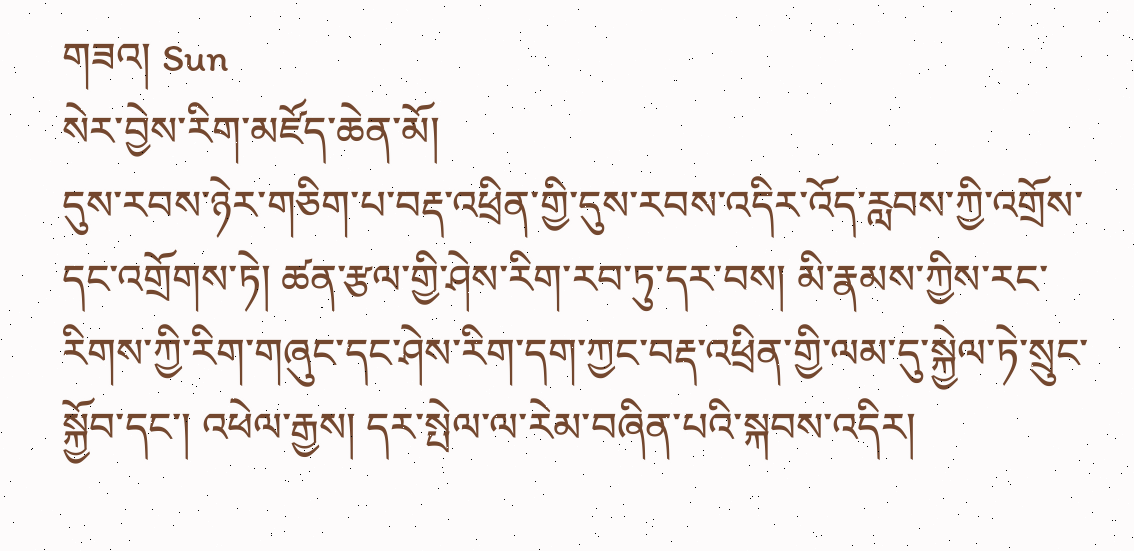གཟའ། Sun
སེར་བྱེས་རིག་མཛོད་ཆེན་མོ།
དུས་རབས་ཉེར་གཅིག་པ་བརྡ་འཕྲིན་གྱི་དུས་རབས་འདིར་འོད་རླབས་ཀྱི་འགྲོས་དང་འགྲོགས་ཏེ། ཚན་རྩལ་གྱི་ཤེས་རིག་རབ་ཏུ་དར་བས། མི་རྣམས་ཀྱིས་རང་རིགས་ཀྱི་རིག་གཞུང་དང་ཤེས་རིག་དག་ཀྱང་བརྡ་འཕྲིན་གྱི་ལམ་དུ་སྐྱེལ་ཏེ་སྲུང་སྐྱོབ་དང་། འཕེལ་རྒྱས། དར་སྤེལ་ལ་རེམ་བཞིན་པའི་སྐབས་འདིར།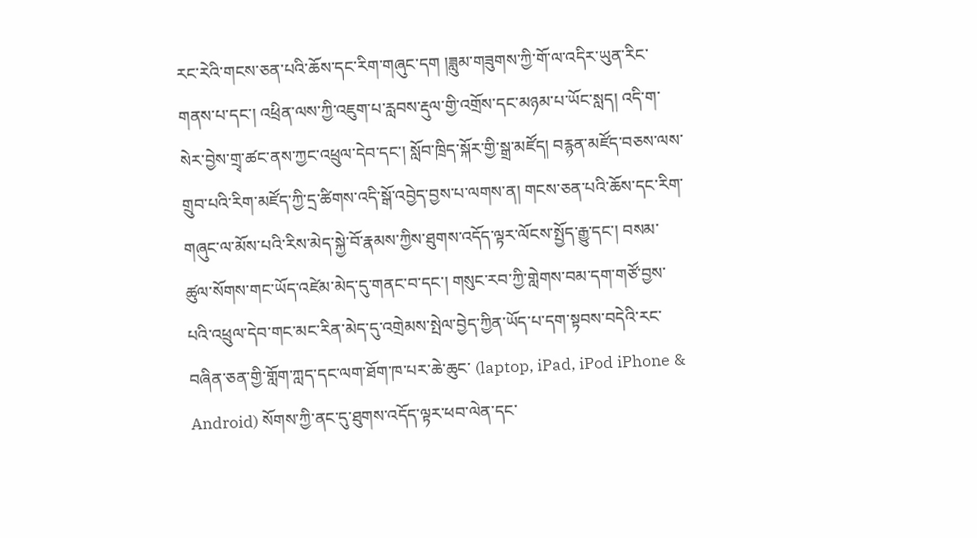རང་རེའི་གངས་ཅན་པའི་ཆོས་དང་རིག་གཞུང་དག །ཟླུམ་གཟུགས་ཀྱི་གོ་ལ་འདིར་ཡུན་རིང་གནས་པ་དང་། འཕྲིན་ལས་ཀྱི་འཇུག་པ་རླབས་རྡུལ་གྱི་འགྲོས་དང་མཉམ་པ་ཡོང་སླད། འདི་ག་སེར་བྱེས་གྲྭ་ཚང་ནས་ཀྱང་འཕྲུལ་དེབ་དང་། སློབ་ཁྲིད་སྐོར་གྱི་སྒྲ་མཛོད། བརྙན་མཛོད་བཅས་ལས་གྲུབ་པའི་རིག་མཛོད་ཀྱི་དྲ་ཚིགས་འདི་སྒོ་འབྱེད་བྱས་པ་ལགས་ན། གངས་ཅན་པའི་ཆོས་དང་རིག་གཞུང་ལ་མོས་པའི་རིས་མེད་སྐྱེ་བོ་རྣམས་ཀྱིས་ཐུགས་འདོད་ལྟར་ལོངས་སྤྱོད་རྒྱུ་དང་། བསམ་ཚུལ་སོགས་གང་ཡོད་འཛེམ་མེད་དུ་གནང་བ་དང་། གསུང་རབ་ཀྱི་གླེགས་བམ་དག་གཙོ་བྱས་པའི་འཕྲུལ་དེབ་གང་མང་རིན་མེད་དུ་འགྲེམས་སྤེལ་བྱེད་ཀྱིན་ཡོད་པ་དག་སྟབས་བདེའི་རང་བཞིན་ཅན་གྱི་གློག་ཀླད་དང་ལག་ཐོག་ཁ་པར་ཆེ་ཆུང་ (laptop, iPad, iPod iPhone & Android) སོགས་ཀྱི་ནང་དུ་ཐུགས་འདོད་ལྟར་ཕབ་ལེན་དང་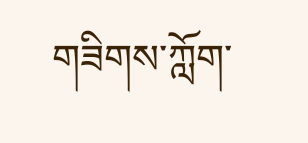གཟིགས་ཀློག་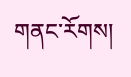གནང་རོགས།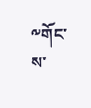༸གོང་ས་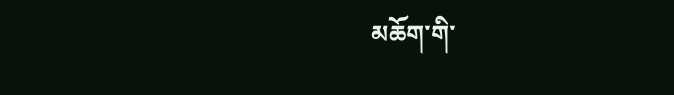མཆོག་གི་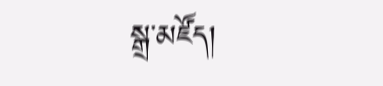སྒྲ་མཛོད།